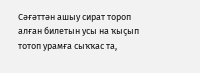Сәғәттән ашыу сират тороп алған билетын усы на ҡыҫып тотоп урамға сыҡҡас та,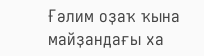Ғәлим оҙаҡ ҡына майҙандағы ха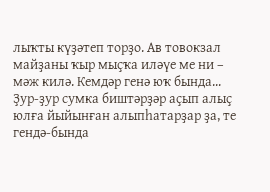лыҡты күҙәтеп торҙо. Ав товокзал майҙаны ҡыр мыҫҡа иләүе ме ни – мәж килә. Кемдәр генә юҡ бында... Ҙур-ҙур сумка биштәрҙәр аҫып алыҫ юлға йыйынған алыпһатарҙар ҙа, те гендә-бында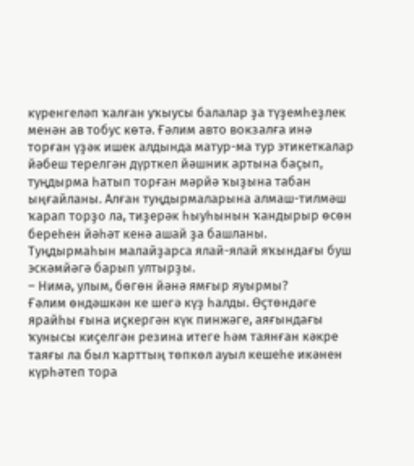күренгеләп ҡалған уҡыусы балалар ҙа түҙемһеҙлек менән ав тобус көтә. Ғәлим авто вокзалға инә торған үҙәк ишек алдында матур-ма тур этикеткалар йәбеш терелгән дүрткел йәшник артына баҫып, туңдырма һатып торған мәрйә ҡыҙына табан ыңғайланы. Алған туңдырмаларына алмаш-тилмәш ҡарап торҙо ла, тиҙерәк һыуһынын ҡандырыр өсөн береһен йәһәт кенә ашай ҙа башланы. Туңдырмаһын малайҙарса ялай-ялай яҡындағы буш эскәмйәгә барып ултырҙы.
– Нимә, улым, бөгөн йәнә ямғыр яуырмы?
Ғәлим өндәшкән ке шегә күҙ һалды. Өҫтөндәге ярайһы ғына иҫкергән күк пинжәге, аяғындағы ҡунысы киҫелгән резина итеге һәм таянған кәкре таяғы ла был ҡарттың төпкөл ауыл кешеһе икәнен күрһәтеп тора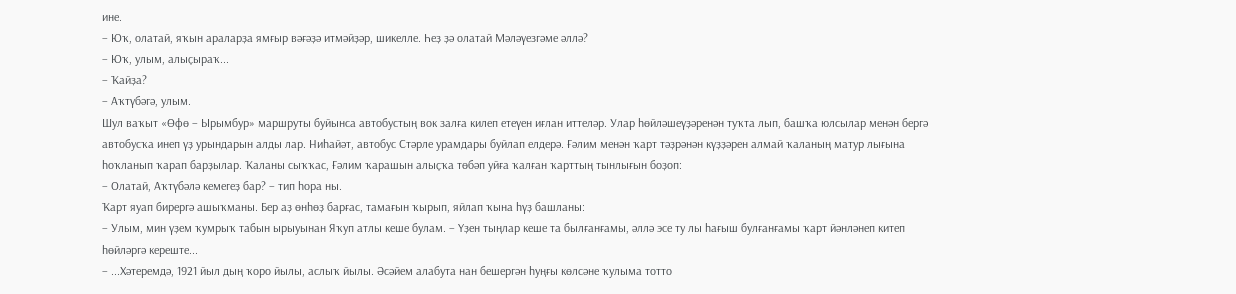ине.
– Юҡ, олатай, яҡын араларҙа ямғыр вәғәҙә итмәйҙәр, шикелле. Һеҙ ҙә олатай Мәләүезгәме әллә?
– Юҡ, улым, алыҫыраҡ...
– Ҡайҙа?
– Аҡтүбәгә, улым.
Шул ваҡыт «Өфө – Ырымбур» маршруты буйынса автобустың вок залға килеп етеүен иғлан иттеләр. Улар һөйләшеүҙәренән туҡта лып, башҡа юлсылар менән бергә автобусҡа инеп үҙ урындарын алды лар. Ниһайәт, автобус Стәрле урамдары буйлап елдерә. Ғәлим менән ҡарт тәҙрәнән күҙҙәрен алмай ҡаланың матур лығына һоҡланып ҡарап барҙылар. Ҡаланы сыҡҡас, Ғәлим ҡарашын алыҫҡа төбәп уйға ҡалған ҡарттың тынлығын боҙоп:
– Олатай, Аҡтүбәлә кемегеҙ бар? – тип һора ны.
Ҡарт яуап бирергә ашыҡманы. Бер аҙ өнһөҙ барғас, тамағын ҡырып, яйлап ҡына һүҙ башланы:
– Улым, мин үҙем ҡумрыҡ табын ырыуынан Яҡуп атлы кеше булам. – Үҙен тыңлар кеше та былғанғамы, әллә эсе ту лы һағыш булғанғамы ҡарт йәнләнеп китеп һөйләргә кереште...
– ...Хәтеремдә, 1921 йыл дың ҡоро йылы, аслыҡ йылы. Әсәйем алабута нан бешергән һуңғы көлсәне ҡулыма тотто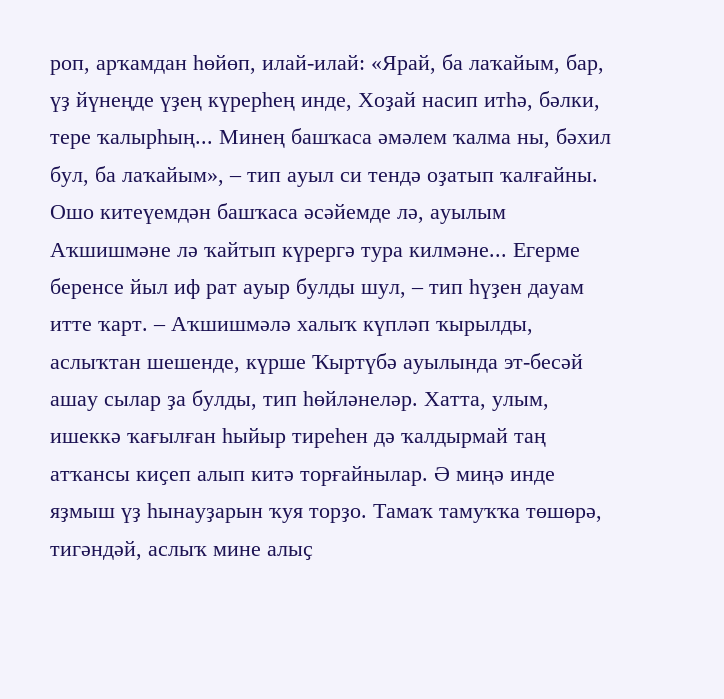роп, арҡамдан һөйөп, илай-илай: «Ярай, ба лаҡайым, бар, үҙ йүнеңде үҙең күрерһең инде, Хоҙай насип итһә, бәлки, тере ҡалырһың... Минең башҡаса әмәлем ҡалма ны, бәхил бул, ба лаҡайым», – тип ауыл си тендә оҙатып ҡалғайны.
Ошо китеүемдән башҡаса әсәйемде лә, ауылым Аҡшишмәне лә ҡайтып күрергә тура килмәне... Егерме беренсе йыл иф рат ауыр булды шул, – тип һүҙен дауам итте ҡарт. – Аҡшишмәлә халыҡ күпләп ҡырылды, аслыҡтан шешенде, күрше Ҡыртүбә ауылында эт-бесәй ашау сылар ҙа булды, тип һөйләнеләр. Хатта, улым, ишеккә ҡағылған һыйыр тиреһен дә ҡалдырмай таң атҡансы киҫеп алып китә торғайнылар. Ә миңә инде яҙмыш үҙ һынауҙарын ҡуя торҙо. Тамаҡ тамуҡҡа төшөрә, тигәндәй, аслыҡ мине алыҫ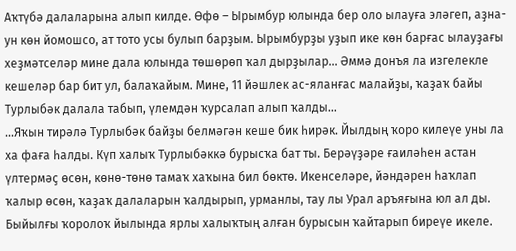Аҡтүбә далаларына алып килде. Өфө – Ырымбур юлында бер оло ылауға эләгеп, аҙна-ун көн йомошсо, ат тото усы булып барҙым. Ырымбурҙы уҙып ике көн барғас ылауҙағы хеҙмәтселәр мине дала юлында төшөрөп ҡал дырҙылар... Әммә донъя ла изгелекле кешеләр бар бит ул, балаҡайым. Мине, 11 йәшлек ас-яланғас малайҙы, ҡаҙаҡ байы Турлыбәк далала табып, үлемдән ҡурсалап алып ҡалды...
...Яҡын тирәлә Турлыбәк байҙы белмәгән кеше бик һирәк. Йылдың ҡоро килеүе уны ла ха фаға һалды. Күп халыҡ Турлыбәккә бурысҡа бат ты. Берәүҙәре ғаиләһен астан үлтермәҫ өсөн, көнө-төнө тамаҡ хаҡына бил бөктө. Икенселәре, йәндәрен һаҡлап ҡалыр өсөн, ҡаҙаҡ далаларын ҡалдырып, урманлы, тау лы Урал аръяғына юл ал ды. Быйылғы ҡоролоҡ йылында ярлы халыҡтың алған бурысын ҡайтарып биреүе икеле.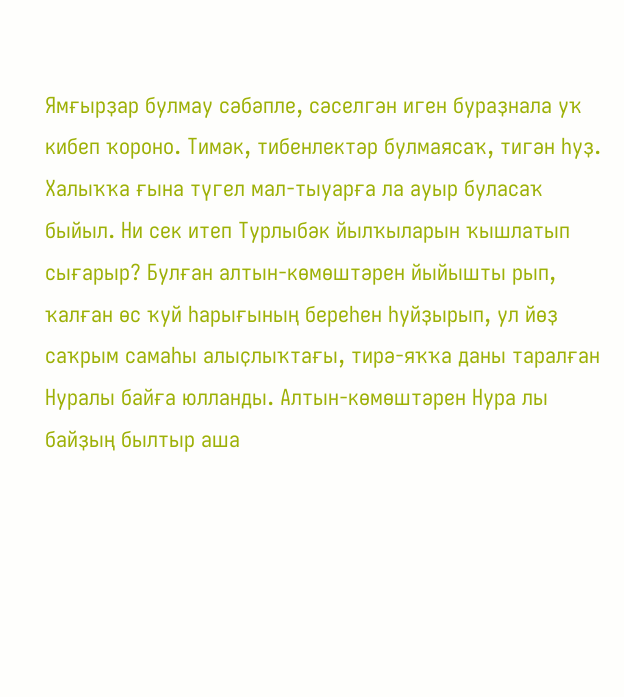Ямғырҙар булмау сәбәпле, сәселгән иген бураҙнала уҡ кибеп ҡороно. Тимәк, тибенлектәр булмаясаҡ, тигән һуҙ. Халыҡҡа ғына түгел мал-тыуарға ла ауыр буласаҡ быйыл. Ни сек итеп Турлыбәк йылҡыларын ҡышлатып сығарыр? Булған алтын-көмөштәрен йыйышты рып, ҡалған өс ҡуй һарығының береһен һуйҙырып, ул йөҙ саҡрым самаһы алыҫлыҡтағы, тирә-яҡҡа даны таралған Нуралы байға юлланды. Алтын-көмөштәрен Нура лы байҙың былтыр аша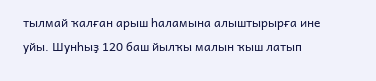тылмай ҡалған арыш һаламына алыштырырға ине уйы. Шунһыҙ 120 баш йылҡы малын ҡыш латып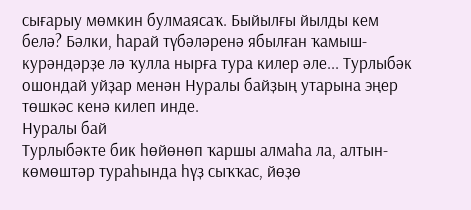сығарыу мөмкин булмаясаҡ. Быйылғы йылды кем белә? Бәлки, һарай түбәләренә ябылған ҡамыш-курәндәрҙе лә ҡулла нырға тура килер әле... Турлыбәк ошондай уйҙар менән Нуралы байҙың утарына эңер төшкәс кенә килеп инде.
Нуралы бай
Турлыбәкте бик һөйөнөп ҡаршы алмаһа ла, алтын-көмөштәр тураһында һүҙ сыҡҡас, йөҙө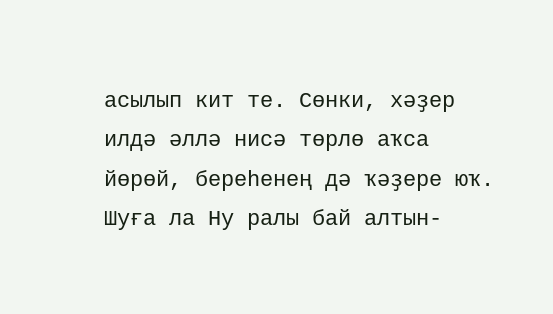асылып кит те. Сөнки, хәҙер илдә әллә нисә төрлө аҡса йөрөй, береһенең дә ҡәҙере юҡ. Шуға ла Ну ралы бай алтын-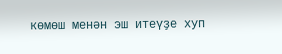көмөш менән эш итеүҙе хуп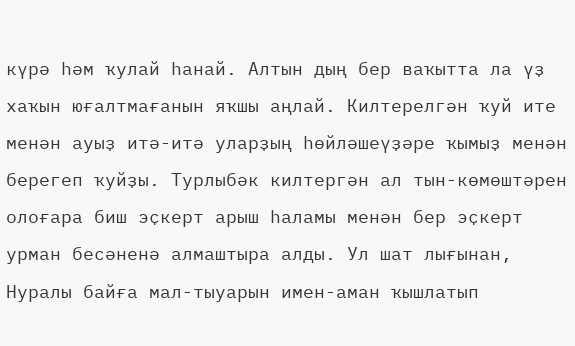күрә һәм ҡулай һанай. Алтын дың бер ваҡытта ла үҙ хаҡын юғалтмағанын яҡшы аңлай. Килтерелгән ҡуй ите менән ауыҙ итә-итә уларҙың һөйләшеүҙәре ҡымыҙ менән берегеп ҡуйҙы. Турлыбәк килтергән ал тын-көмөштәрен олоғара биш эҫкерт арыш һаламы менән бер эҫкерт урман бесәненә алмаштыра алды. Ул шат лығынан, Нуралы байға мал-тыуарын имен-аман ҡышлатып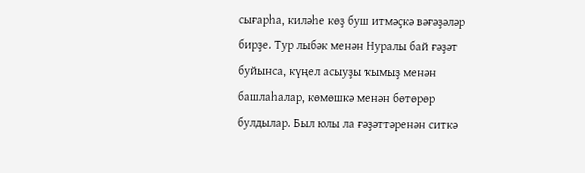сығарһа, киләһе көҙ буш итмәҫкә вәғәҙәләр бирҙе. Тур лыбәк менән Нуралы бай ғәҙәт буйынса, күңел асыуҙы ҡымыҙ менән башлаһалар, көмөшкә менән бөтөрөр булдылар. Был юлы ла ғәҙәттәренән ситкә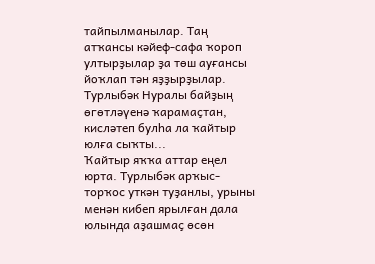тайпылманылар. Таң атҡансы кәйеф-сафа ҡороп ултырҙылар ҙа төш ауғансы йоҡлап тән яҙҙырҙылар. Турлыбәк Нуралы байҙың өгөтләүенә ҡарамаҫтан, кисләтеп булһа ла ҡайтыр юлға сыҡты...
Ҡайтыр яҡҡа аттар еңел юрта. Турлыбәк арҡыс-торҡос уткән туҙанлы, урыны менән кибеп ярылған дала юлында аҙашмаҫ өсөн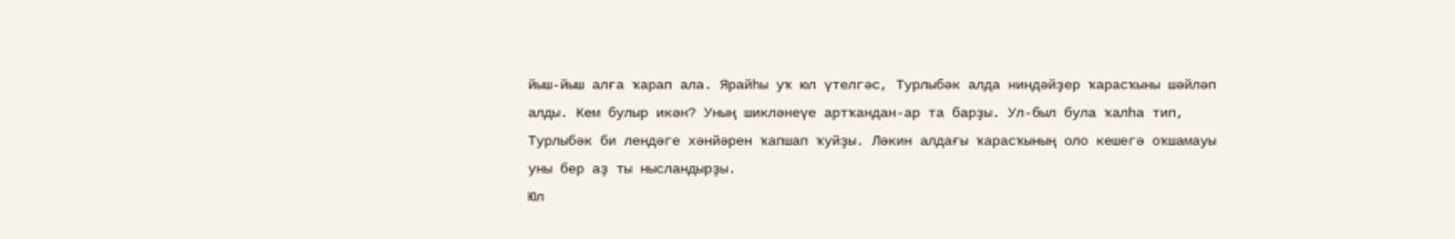йыш-йыш алға ҡарап ала. Ярайһы уҡ юл үтелгәс, Турлыбәк алда ниндәйҙер ҡарасҡыны шәйләп алды. Кем булыр икән? Уның шикләнеүе артҡандан-ар та барҙы. Ул-был була ҡалһа тип, Турлыбәк би лендәге хәнйәрен ҡапшап ҡуйҙы. Ләкин алдағы ҡарасҡының оло кешегә оҡшамауы уны бер аҙ ты нысландырҙы.
Юл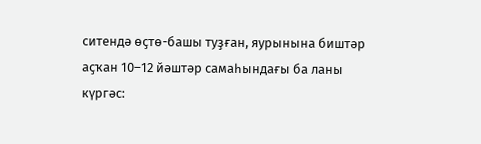ситендә өҫтө-башы туҙған, яурынына биштәр аҫҡан 10–12 йәштәр самаһындағы ба ланы күргәс: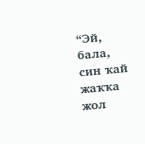“Эй, бала, син ҡай жаҡҡа жол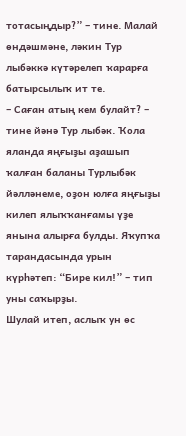тотасыңдыр?” – тине. Малай өндәшмәне, ләкин Тур лыбәккә күтәрелеп ҡарарға батырсылыҡ ит те.
– Саған атың кем булайт? – тине йәнә Тур лыбәк. Ҡола яланда яңғыҙы аҙашып ҡалған баланы Турлыбәк йәлләнеме, оҙон юлға яңғыҙы килеп ялыҡҡанғамы үҙе янына алырға булды. Яҡупҡа тарандасында урын күрһәтеп: “Бире кил!” – тип уны саҡырҙы.
Шулай итеп, аслыҡ ун өс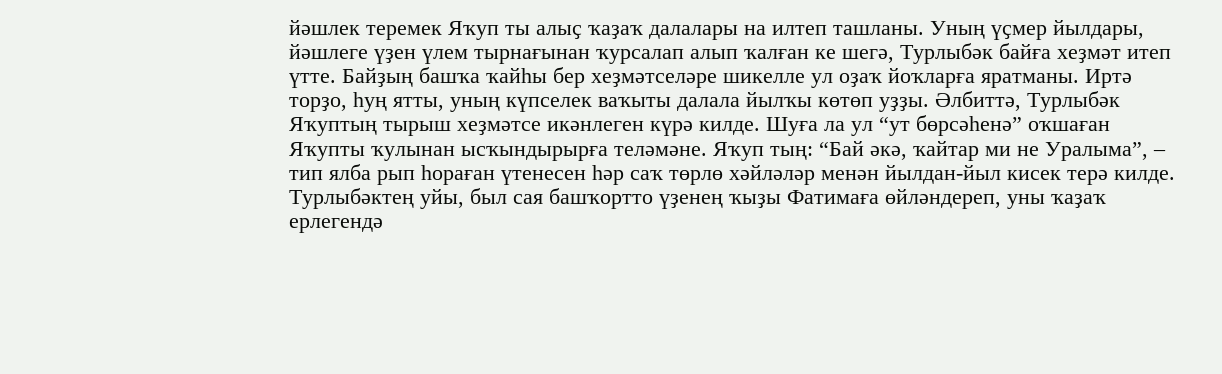йәшлек теремек Яҡуп ты алыҫ ҡаҙаҡ далалары на илтеп ташланы. Уның үҫмер йылдары, йәшлеге үҙен үлем тырнағынан ҡурсалап алып ҡалған ке шегә, Турлыбәк байға хеҙмәт итеп үтте. Байҙың башҡа ҡайһы бер хеҙмәтселәре шикелле ул оҙаҡ йоҡларға яратманы. Иртә торҙо, һуң ятты, уның күпселек ваҡыты далала йылҡы көтөп уҙҙы. Әлбиттә, Турлыбәк Яҡуптың тырыш хеҙмәтсе икәнлеген күрә килде. Шуға ла ул “ут бөрсәһенә” оҡшаған Яҡупты ҡулынан ысҡындырырға теләмәне. Яҡуп тың: “Бай әкә, ҡайтар ми не Уралыма”, – тип ялба рып һораған үтенесен һәр саҡ төрлө хәйләләр менән йылдан-йыл кисек терә килде. Турлыбәктең уйы, был сая башҡортто үҙенең ҡыҙы Фатимаға өйләндереп, уны ҡаҙаҡ ерлегендә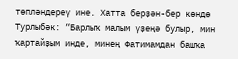төпләндереү ине. Хатта берҙән-бер көндө Турлыбәк: “Барлыҡ малым үҙеңә булыр, мин ҡартайҙым инде, минең Фатимамдан башҡа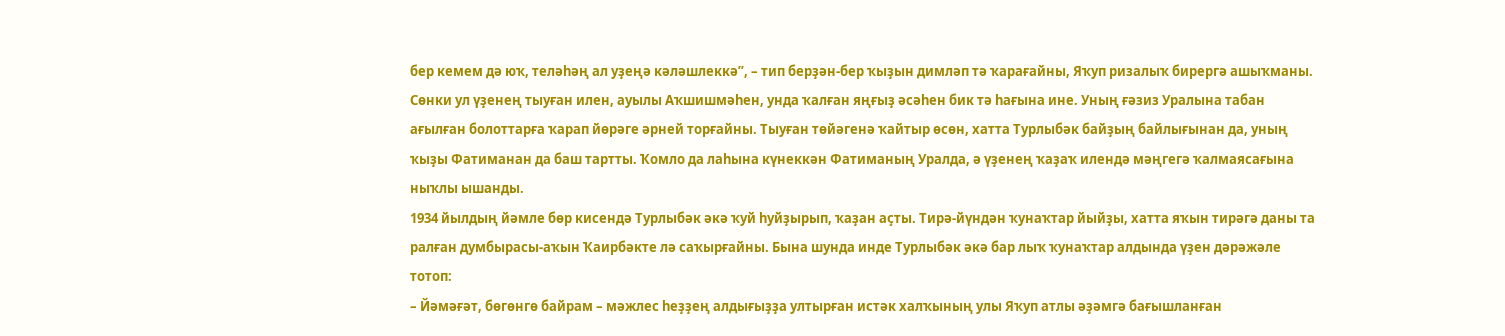бер кемем дә юҡ, теләһәң ал уҙеңә кәләшлеккә”, – тип берҙән-бер ҡыҙын димләп тә ҡарағайны, Яҡуп ризалыҡ бирергә ашыҡманы. Сөнки ул үҙенең тыуған илен, ауылы Аҡшишмәһен, унда ҡалған яңғыҙ әсәһен бик тә һағына ине. Уның ғәзиз Уралына табан ағылған болоттарға ҡарап йөрәге әрней торғайны. Тыуған төйәгенә ҡайтыр өсөн, хатта Турлыбәк байҙың байлығынан да, уның ҡыҙы Фатиманан да баш тартты. Ҡомло да лаһына күнеккән Фатиманың Уралда, ә үҙенең ҡаҙаҡ илендә мәңгегә ҡалмаясағына ныҡлы ышанды.
1934 йылдың йәмле бөр кисендә Турлыбәк әкә ҡуй һуйҙырып, ҡаҙан аҫты. Тирә-йүндән ҡунаҡтар йыйҙы, хатта яҡын тирәгә даны та ралған думбырасы-аҡын Ҡаирбәкте лә саҡырғайны. Бына шунда инде Турлыбәк әкә бар лыҡ ҡунаҡтар алдында үҙен дәрәжәле тотоп:
– Йәмәғәт, бөгөнгө байрам – мәжлес һеҙҙең алдығыҙҙа ултырған истәк халҡының улы Яҡуп атлы әҙәмгә бағышланған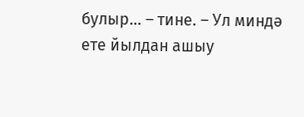булыр... – тине. – Ул миндә ете йылдан ашыу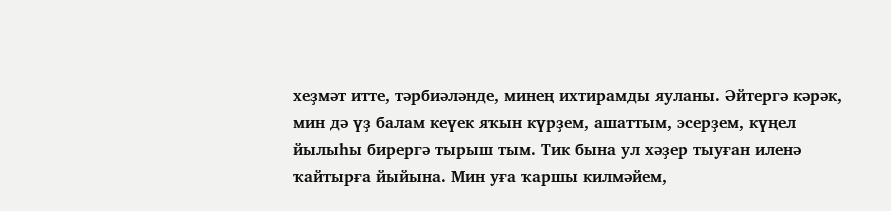хеҙмәт итте, тәрбиәләнде, минең ихтирамды яуланы. Әйтергә кәрәк, мин дә үҙ балам кеүек яҡын күрҙем, ашаттым, эсерҙем, күңел йылыһы бирергә тырыш тым. Тик бына ул хәҙер тыуған иленә ҡайтырға йыйына. Мин уға ҡаршы килмәйем,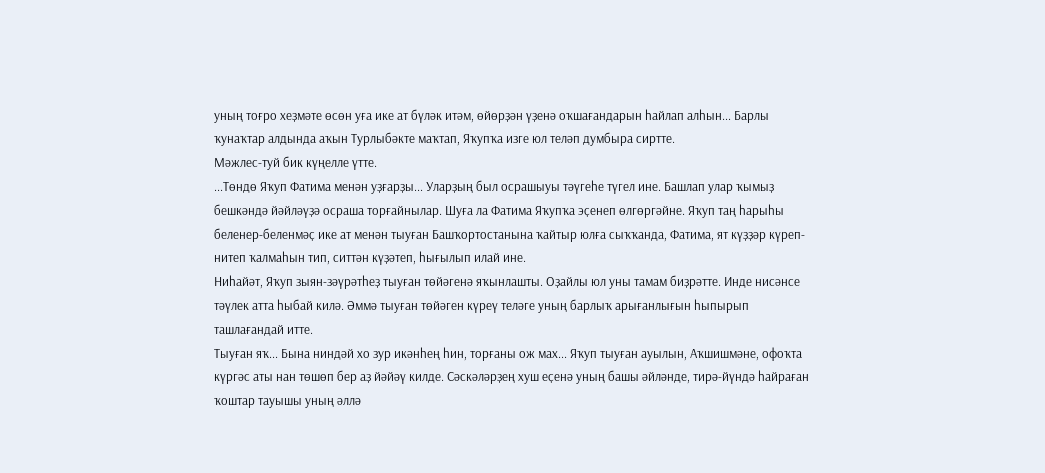уның тоғро хеҙмәте өсөн уға ике ат бүләк итәм, өйөрҙән үҙенә оҡшағандарын һайлап алһын... Барлы ҡунаҡтар алдында аҡын Турлыбәкте маҡтап, Яҡупҡа изге юл теләп думбыра сиртте.
Мәжлес-туй бик күңелле үтте.
...Төндө Яҡуп Фатима менән уҙғарҙы... Уларҙың был осрашыуы тәүгеһе түгел ине. Башлап улар ҡымыҙ бешкәндә йәйләүҙә осраша торғайнылар. Шуға ла Фатима Яҡупҡа эҫенеп өлгөргәйне. Яҡуп таң һарыһы беленер-беленмәҫ ике ат менән тыуған Башҡортостанына ҡайтыр юлға сыҡҡанда, Фатима, ят күҙҙәр күреп-нитеп ҡалмаһын тип, ситтән күҙәтеп, һығылып илай ине.
Ниһайәт, Яҡуп зыян-зәүрәтһеҙ тыуған төйәгенә яҡынлашты. Оҙайлы юл уны тамам биҙрәтте. Инде нисәнсе тәүлек атта һыбай килә. Әммә тыуған төйәген күреү теләге уның барлыҡ арығанлығын һыпырып ташлағандай итте.
Тыуған яҡ... Бына ниндәй хо зур икәнһең һин, торғаны ож мах... Яҡуп тыуған ауылын, Аҡшишмәне, офоҡта күргәс аты нан төшөп бер аҙ йәйәү килде. Сәскәләрҙең хуш еҫенә уның башы әйләнде, тирә-йүндә һайраған ҡоштар тауышы уның әллә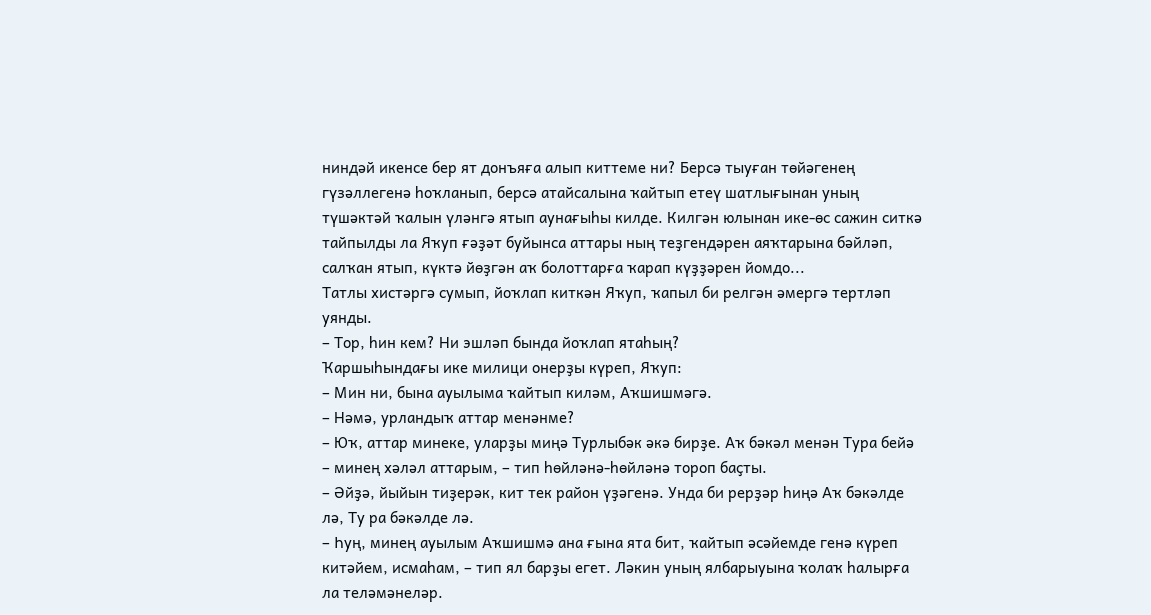ниндәй икенсе бер ят донъяға алып киттеме ни? Берсә тыуған төйәгенең гүзәллегенә һоҡланып, берсә атайсалына ҡайтып етеү шатлығынан уның түшәктәй ҡалын үләнгә ятып аунағыһы килде. Килгән юлынан ике-өс сажин ситкә тайпылды ла Яҡуп ғәҙәт буйынса аттары ның теҙгендәрен аяҡтарына бәйләп, салҡан ятып, күктә йөҙгән аҡ болоттарға ҡарап күҙҙәрен йомдо...
Татлы хистәргә сумып, йоҡлап киткән Яҡуп, ҡапыл би релгән әмергә тертләп уянды.
– Тор, һин кем? Ни эшләп бында йоҡлап ятаһың?
Ҡаршыһындағы ике милици онерҙы күреп, Яҡуп:
– Мин ни, бына ауылыма ҡайтып киләм, Аҡшишмәгә.
– Нәмә, урландыҡ аттар менәнме?
– Юҡ, аттар минеке, уларҙы миңә Турлыбәк әкә бирҙе. Аҡ бәкәл менән Тура бейә – минең хәләл аттарым, – тип һөйләнә-һөйләнә тороп баҫты.
– Әйҙә, йыйын тиҙерәк, кит тек район үҙәгенә. Унда би рерҙәр һиңә Аҡ бәкәлде лә, Ту ра бәкәлде лә.
– Һуң, минең ауылым Аҡшишмә ана ғына ята бит, ҡайтып әсәйемде генә күреп китәйем, исмаһам, – тип ял барҙы егет. Ләкин уның ялбарыуына ҡолаҡ һалырға ла теләмәнеләр.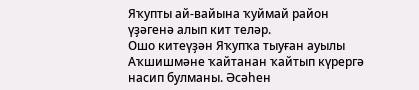Яҡупты ай-вайына ҡуймай район үҙәгенә алып кит теләр.
Ошо китеүҙән Яҡупҡа тыуған ауылы Аҡшишмәне ҡайтанан ҡайтып күрергә насип булманы. Әсәһен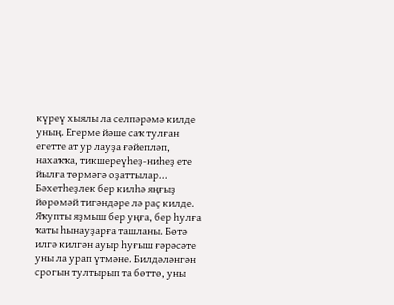күреү хыялы ла селпәрәмә килде уның. Егерме йәше саҡ тулған егетте ат ур лауҙа ғәйепләп, нахаҡҡа, тикшереүһеҙ-ниһеҙ ете йылға төрмәгә оҙаттылар... Бәхетһеҙлек бер килһә яңғыҙ йөрөмәй тигәндәре лә раҫ килде. Яҡупты яҙмыш бер уңға, бер һулға ҡаты һынауҙарға ташланы. Бөтә илгә килгән ауыр һуғыш ғәрәсәте уны ла урап үтмәне. Билдәләнгән срогын тултырып та бөттө, уны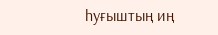һуғыштың иң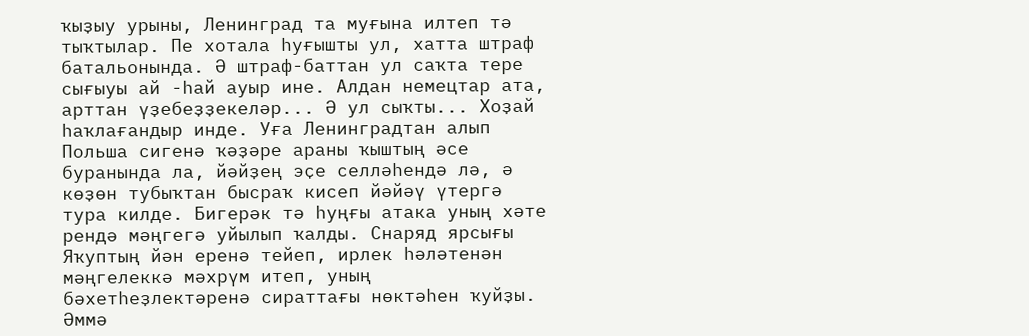ҡыҙыу урыны, Ленинград та муғына илтеп тә тыҡтылар. Пе хотала һуғышты ул, хатта штраф батальонында. Ә штраф-баттан ул саҡта тере сығыуы ай -һай ауыр ине. Алдан немецтар ата, арттан үҙебеҙҙекеләр... Ә ул сыҡты... Хоҙай һаҡлағандыр инде. Уға Ленинградтан алып Польша сигенә ҡәҙәре араны ҡыштың әсе буранында ла, йәйҙең эҫе селләһендә лә, ә көҙөн тубыҡтан бысраҡ кисеп йәйәү үтергә тура килде. Бигерәк тә һуңғы атака уның хәте рендә мәңгегә уйылып ҡалды. Снаряд ярсығы Яҡуптың йән еренә тейеп, ирлек һәләтенән мәңгелеккә мәхрүм итеп, уның бәхетһеҙлектәренә сираттағы нөктәһен ҡуйҙы. Әммә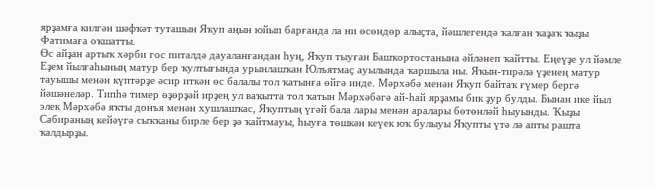ярҙамға килгән шәфҡәт туташын Яҡуп аңын юйып барғанда ла ни өсөндөр алыҫта, йәшлегендә ҡалған ҡаҙаҡ ҡыҙы Фатимаға оҡшатты.
Өс айҙан артыҡ хәрби гос питалдә дауаланғандан һуң, Яҡуп тыуған Башҡортостанына әйләнеп ҡайтты. Еңеүҙе ул йәмле Еҙем йылғаһының матур бер ҡултығында урынлашҡан Юлъятмаҫ ауылында ҡаршыла ны. Яҡын-тирәлә үҙенең матур тауышы менән күптәрҙе әсир иткән өс балалы тол ҡатынға өйгә инде. Мәрхәбә менән Яҡуп байтаҡ ғүмер бергә йәшәнеләр. Типһә тимер өҙөрҙәй ирҙең ул ваҡытта тол ҡатын Мәрхәбәгә ай-һай ярҙамы бик ҙур булды. Бынан ике йыл элек Мәрхәбә яҡты донъя менән хушлашҡас, Яҡуптың үгәй бала лары менән аралары бөтөнләй һыуынды. Ҡыҙы Сабираның кейәүгә сыҡҡаны бирле бер ҙә ҡайтмауы, һыуға төшкән кеүек юҡ булыуы Яҡупты үтә лә апты рашта ҡалдырҙы.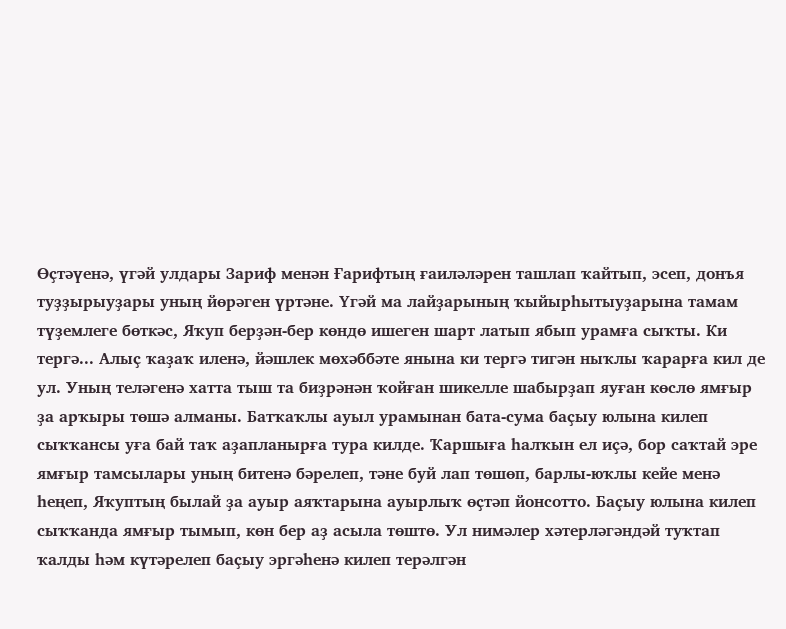Өҫтәүенә, үгәй улдары Зариф менән Ғарифтың ғаиләләрен ташлап ҡайтып, эсеп, донъя туҙҙырыуҙары уның йөрәген үртәне. Үгәй ма лайҙарының ҡыйырһытыуҙарына тамам түҙемлеге бөткәс, Яҡуп берҙән-бер көндө ишеген шарт латып ябып урамға сыҡты. Ки тергә... Алыҫ ҡаҙаҡ иленә, йәшлек мөхәббәте янына ки тергә тигән ныҡлы ҡарарға кил де ул. Уның теләгенә хатта тыш та биҙрәнән ҡойған шикелле шабырҙап яуған көслө ямғыр ҙа арҡыры төшә алманы. Батҡаҡлы ауыл урамынан бата-сума баҫыу юлына килеп сыҡҡансы уға бай таҡ аҙапланырға тура килде. Ҡаршыға һалҡын ел иҫә, бор саҡтай эре ямғыр тамсылары уның битенә бәрелеп, тәне буй лап төшөп, барлы-юҡлы кейе менә һеңеп, Яҡуптың былай ҙа ауыр аяҡтарына ауырлыҡ өҫтәп йонсотто. Баҫыу юлына килеп сыҡҡанда ямғыр тымып, көн бер аҙ асыла төштө. Ул нимәлер хәтерләгәндәй туҡтап ҡалды һәм күтәрелеп баҫыу эргәһенә килеп терәлгән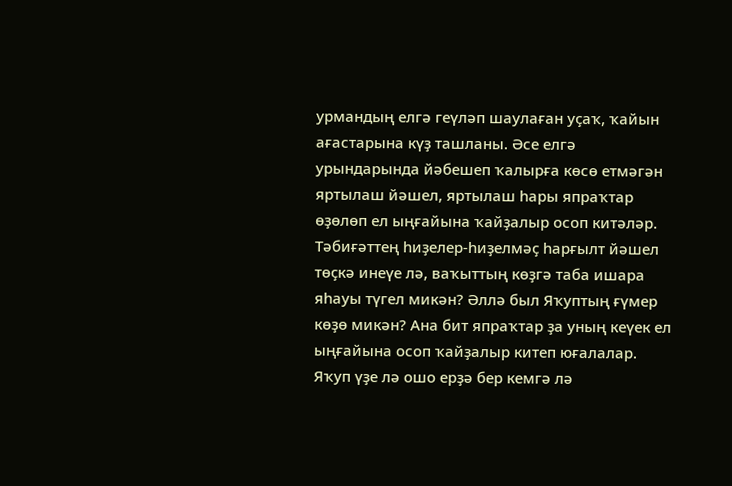урмандың елгә геүләп шаулаған уҫаҡ, ҡайын ағастарына күҙ ташланы. Әсе елгә урындарында йәбешеп ҡалырға көсө етмәгән яртылаш йәшел, яртылаш һары япраҡтар өҙөлөп ел ыңғайына ҡайҙалыр осоп китәләр. Тәбиғәттең һиҙелер-һиҙелмәҫ һарғылт йәшел төҫкә инеүе лә, ваҡыттың көҙгә таба ишара яһауы түгел микән? Әллә был Яҡуптың ғүмер көҙө микән? Ана бит япраҡтар ҙа уның кеүек ел ыңғайына осоп ҡайҙалыр китеп юғалалар. Яҡуп үҙе лә ошо ерҙә бер кемгә лә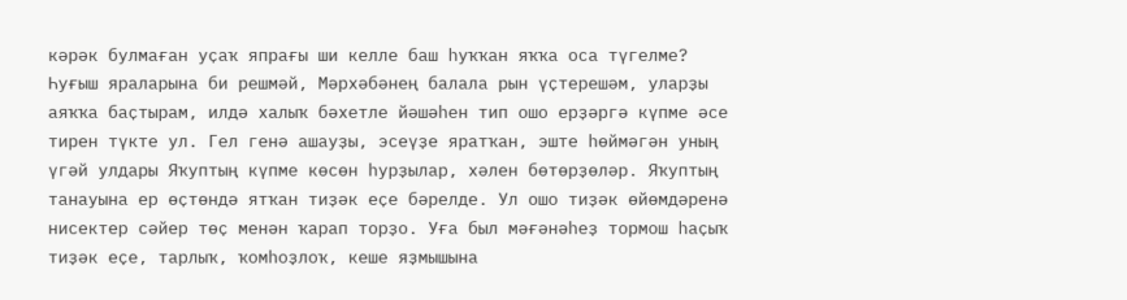кәрәк булмаған уҫаҡ япрағы ши келле баш һуҡҡан яҡҡа оса түгелме?
Һуғыш яраларына би решмәй, Мәрхәбәнең балала рын үҫтерешәм, уларҙы аяҡҡа баҫтырам, илдә халыҡ бәхетле йәшәһен тип ошо ерҙәргә күпме әсе тирен түкте ул. Гел генә ашауҙы, эсеүҙе яратҡан, эште һөймәгән уның үгәй улдары Яҡуптың күпме көсөн һурҙылар, хәлен бөтөрҙөләр. Яҡуптың танауына ер өҫтөндә ятҡан тиҙәк еҫе бәрелде. Ул ошо тиҙәк өйөмдәренә нисектер сәйер төҫ менән ҡарап торҙо. Уға был мәғәнәһеҙ тормош һаҫыҡ тиҙәк еҫе, тарлыҡ, ҡомһоҙлоҡ, кеше яҙмышына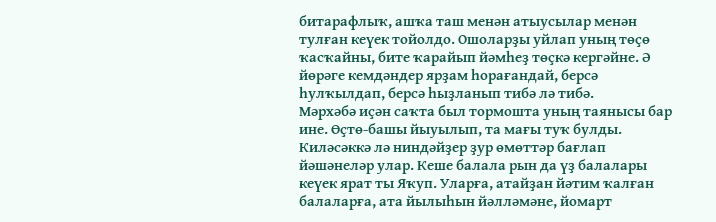битарафлыҡ, ашҡа таш менән атыусылар менән тулған кеүек тойолдо. Ошоларҙы уйлап уның төҫө ҡасҡайны, бите ҡарайып йәмһеҙ төҫкә кергәйне. Ә йөрәге кемдәндер ярҙам һорағандай, берсә һулҡылдап, берсә һыҙланып тибә лә тибә.
Мәрхәбә иҫән саҡта был тормошта уның таянысы бар ине. Өҫтө-башы йыуылып, та мағы туҡ булды. Киләсәккә лә ниндәйҙер ҙур өмөттәр бағлап йәшәнеләр улар. Кеше балала рын да үҙ балалары кеүек ярат ты Яҡуп. Уларға, атайҙан йәтим ҡалған балаларға, ата йылыһын йәлләмәне, йомарт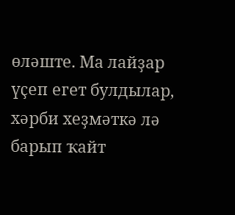өләште. Ма лайҙар үҫеп егет булдылар, хәрби хеҙмәткә лә барып ҡайт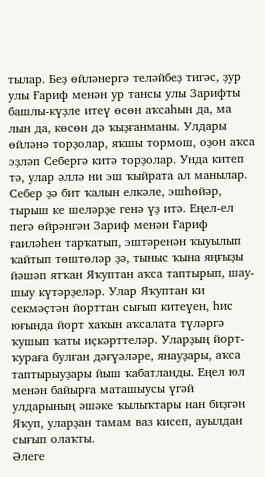тылар. Беҙ өйләнергә теләйбеҙ тигәс, ҙур улы Ғариф менән ур тансы улы Зарифты башлы-күҙле итеү өсөн аҡсаһын да, ма лын да, көсөн дә ҡыҙғанманы. Улдары өйләнә торҙолар, яҡшы тормош, оҙон аҡса эҙләп Себергә китә торҙолар. Унда китеп тә, улар әллә ни эш ҡыйрата ал манылар. Себер ҙә бит ҡалын елкәле, эшһөйәр, тырыш ке шеләрҙе генә үҙ итә. Еңел-ел пегә өйрәнгән Зариф менән Ғариф ғаиләһен тарҡатып, эштәренән ҡыуылып ҡайтып төштөләр ҙә, тыныс ҡына яңғыҙы йәшәп ятҡан Яҡуптан аҡса таптырып, шау-шыу күтәрҙеләр. Улар Яҡуптан ки секмәҫтән йорттан сығып китеүен, һис юғында йорт хаҡын аҡсалата түләргә ҡушып ҡаты иҫкәрттеләр. Уларҙың йорт-ҡураға булған дәғүәләре, янауҙары, аҡса таптырыуҙары йыш ҡабатланды. Еңел юл менән байырға маташыусы үгәй улдарының әшәке ҡылыҡтары нан биҙгән Яҡуп, уларҙан тамам ваз кисеп, ауылдан сығып олаҡты.
Әлеге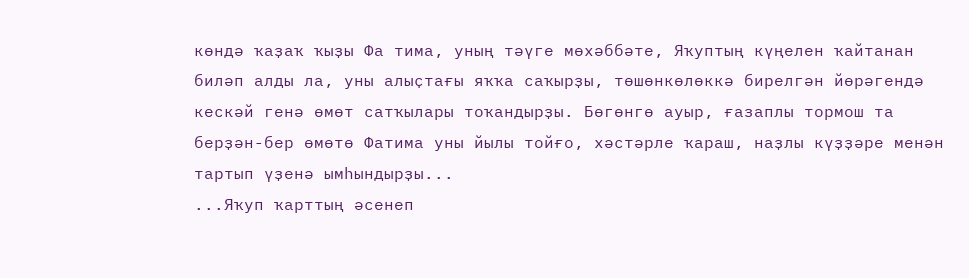көндә ҡаҙаҡ ҡыҙы Фа тима, уның тәүге мөхәббәте, Яҡуптың күңелен ҡайтанан биләп алды ла, уны алыҫтағы яҡҡа саҡырҙы, төшөнкөлөккә бирелгән йөрәгендә кескәй генә өмөт сатҡылары тоҡандырҙы. Бөгөнгө ауыр, ғазаплы тормош та берҙән-бер өмөтө Фатима уны йылы тойғо, хәстәрле ҡараш, наҙлы күҙҙәре менән тартып үҙенә ымһындырҙы...
...Яҡуп ҡарттың әсенеп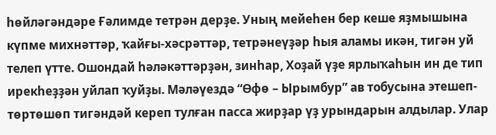һөйләгәндәре Ғәлимде тетрән дерҙе. Уның мейеһен бер кеше яҙмышына күпме михнәттәр, ҡайғы-хәсрәттәр, тетрәнеүҙәр һыя аламы икән, тигән уй телеп үтте. Ошондай һәләкәттәрҙән, зинһар, Хоҙай үҙе ярлыҡаһын ин де тип ирекһеҙҙән уйлап ҡуйҙы. Мәләүездә “Өфө – Ырымбур” ав тобусына этешеп-төртөшөп тигәндәй кереп тулған пасса жирҙар үҙ урындарын алдылар. Улар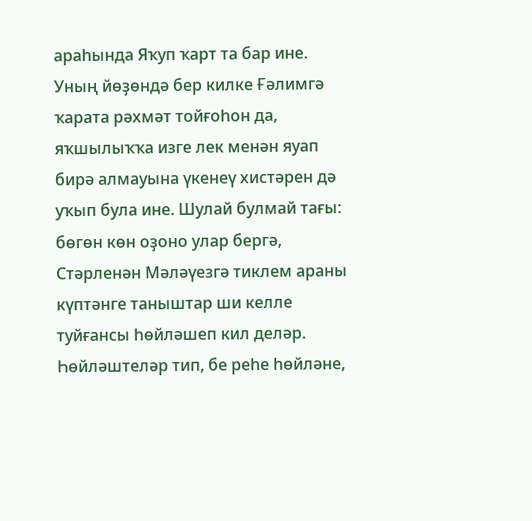араһында Яҡуп ҡарт та бар ине. Уның йөҙөндә бер килке Ғәлимгә ҡарата рәхмәт тойғоһон да, яҡшылыҡҡа изге лек менән яуап бирә алмауына үкенеү хистәрен дә уҡып була ине. Шулай булмай тағы: бөгөн көн оҙоно улар бергә, Стәрленән Мәләүезгә тиклем араны күптәнге таныштар ши келле туйғансы һөйләшеп кил деләр. Һөйләштеләр тип, бе реһе һөйләне,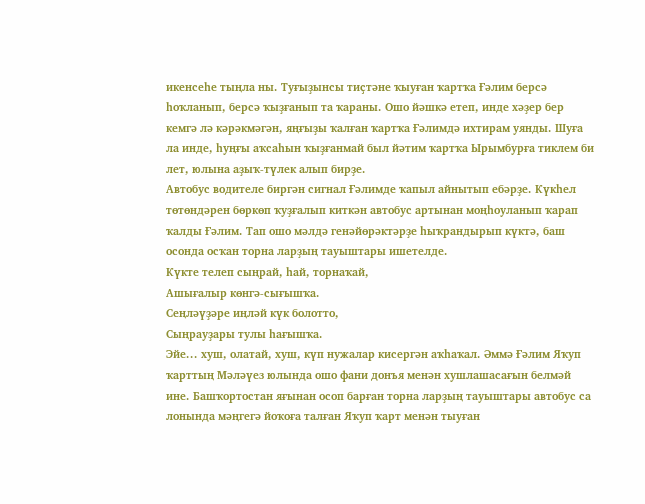икенсеһе тыңла ны. Туғыҙынсы тиҫтәне ҡыуған ҡартҡа Ғәлим берсә һоҡланып, берсә ҡыҙғанып та ҡараны. Ошо йәшкә етеп, инде хәҙер бер кемгә лә кәрәкмәгән, яңғыҙы ҡалған ҡартҡа Ғәлимдә ихтирам уянды. Шуға ла инде, һуңғы аҡсаһын ҡыҙғанмай был йәтим ҡартҡа Ырымбурға тиклем би лет, юлына аҙыҡ-түлек алып бирҙе.
Автобус водителе биргән сигнал Ғәлимде ҡапыл айнытып ебәрҙе. Күкһел төтөндәрен бөркөп ҡуҙғалып киткән автобус артынан моңһоуланып ҡарап ҡалды Ғәлим. Тап ошо мәлдә генәйөрәктәрҙе һыҡрандырып күктә, баш осонда осҡан торна ларҙың тауыштары ишетелде.
Күкте телеп сыңрай, һай, торнаҡай,
Ашығалыр көнгә-сығышҡа.
Сеңләүҙәре иңләй күк болотто,
Сыңрауҙары тулы һағышҡа.
Эйе... хуш, олатай, хуш, күп нужалар кисергән аҡһаҡал. Әммә Ғәлим Яҡуп ҡарттың Мәләүез юлында ошо фани донъя менән хушлашасағын белмәй ине. Башҡортостан яғынан осоп барған торна ларҙың тауыштары автобус са лонында мәңгегә йоҡоға талған Яҡуп ҡарт менән тыуған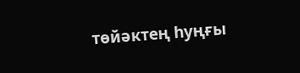төйәктең һуңғы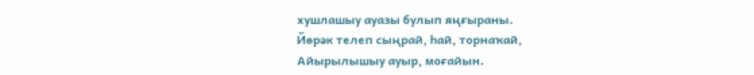хушлашыу ауазы булып яңғыраны.
Йөрәк телеп сыңрай, һай, торнаҡай,
Айырылышыу ауыр, моғайын.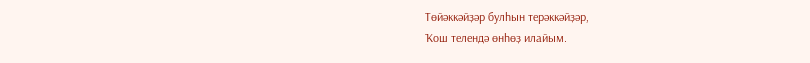Төйәккәйҙәр булһын терәккәйҙәр,
Ҡош телендә өнһөҙ илайым.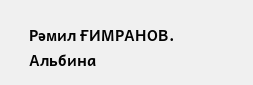Рәмил ҒИМРАНОВ.
Альбина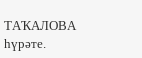ТАҠАЛОВА һүрәте.